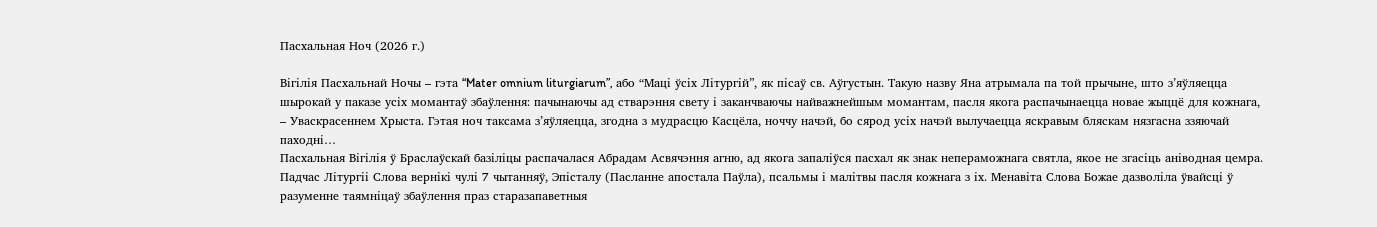Пасхальная Ноч (2026 г.)

Вігілія Пасхальнай Ночы – гэта “Mater omnium liturgiarum”, або “Маці ўсіх Літургій”, як пісаў св. Аўгустын. Такую назву Яна атрымала па той прычыне, што з’яўляецца шырокай у паказе усіх момантаў збаўлення: пачынаючы ад стварэння свету і заканчваючы найважнейшым момантам, пасля якога распачынаецца новае жыццё для кожнага, – Уваскрасеннем Хрыста. Гэтая ноч таксама з’яўляецца, згодна з мудрасцю Касцёла, ноччу начэй, бо сярод усіх начэй вылучаецца яскравым бляскам нязгасна ззяючай паходні…
Пасхальная Вігілія ў Браслаўскай базіліцы распачалася Абрадам Асвячэння агню, ад якога запаліўся пасхал як знак непераможнага святла, якое не згасіць аніводная цемра.
Падчас Літургіі Слова вернікі чулі 7 чытанняў, Эпісталу (Пасланне апостала Паўла), псальмы і малітвы пасля кожнага з іх. Менавіта Слова Божае дазволіла ўвайсці ў разуменне таямніцаў збаўлення праз старазапаветныя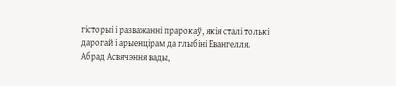гісторыі і разважанні прарокаў, якія сталі толькі дарогай і арыенцірам да глыбіні Евангелля.
Абрад Асвячэння вады,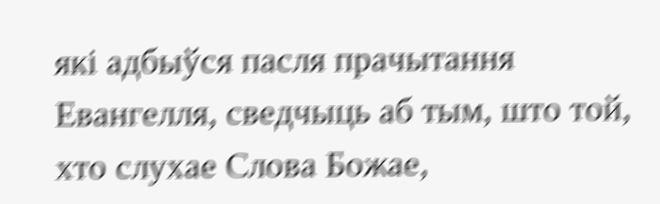які адбыўся пасля прачытання Евангелля, сведчыць аб тым, што той, хто слухае Слова Божае,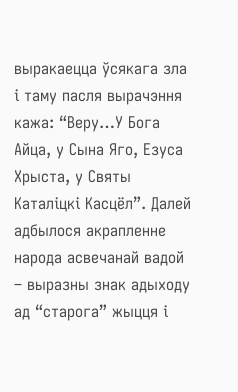выракаецца ўсякага зла і таму пасля вырачэння кажа: “Веру…У Бога Айца, у Сына Яго, Езуса Хрыста, у Святы Каталіцкі Касцёл”. Далей адбылося акрапленне народа асвечанай вадой – выразны знак адыходу ад “старога” жыцця і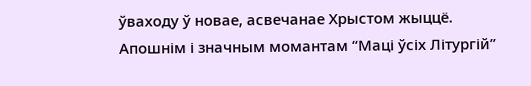ўваходу ў новае, асвечанае Хрыстом жыццё.
Апошнім і значным момантам “Маці ўсіх Літургій”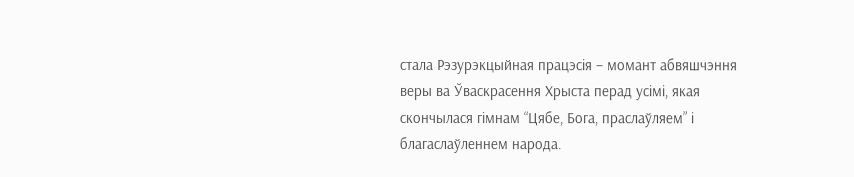стала Рэзурэкцыйная працэсія – момант абвяшчэння веры ва Ўваскрасення Хрыста перад усімі, якая скончылася гімнам “Цябе, Бога, праслаўляем” і благаслаўленнем народа.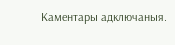Каментары адключаныя.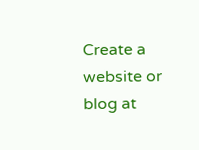Create a website or blog at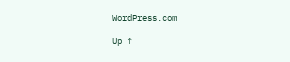WordPress.com

Up ↑